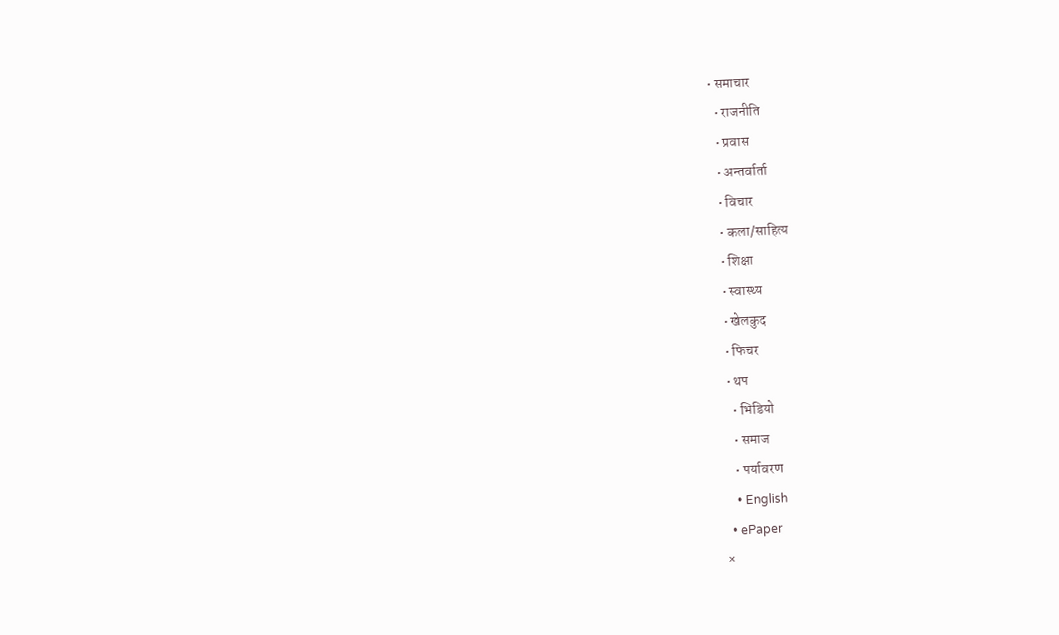• समाचार
  • राजनीति
  • प्रवास
  • अन्तर्वार्ता
  • विचार
  • कला/साहित्य
  • शिक्षा
  • स्वास्थ्य
  • खेलकुद
  • फिचर
  • थप
    • भिडियो
    • समाज
    • पर्यावरण
    • English
  • ePaper
×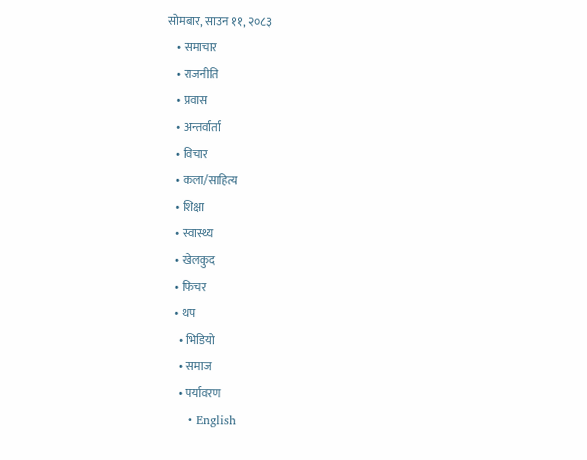सोमबार, साउन ११, २०८३
    • समाचार
    • राजनीति
    • प्रवास
    • अन्तर्वार्ता
    • विचार
    • कला/साहित्य
    • शिक्षा
    • स्वास्थ्य
    • खेलकुद
    • फिचर
    • थप
      • भिडियो
      • समाज
      • पर्यावरण
      • English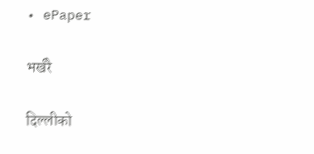• ePaper

भर्खरै

दिल्लीको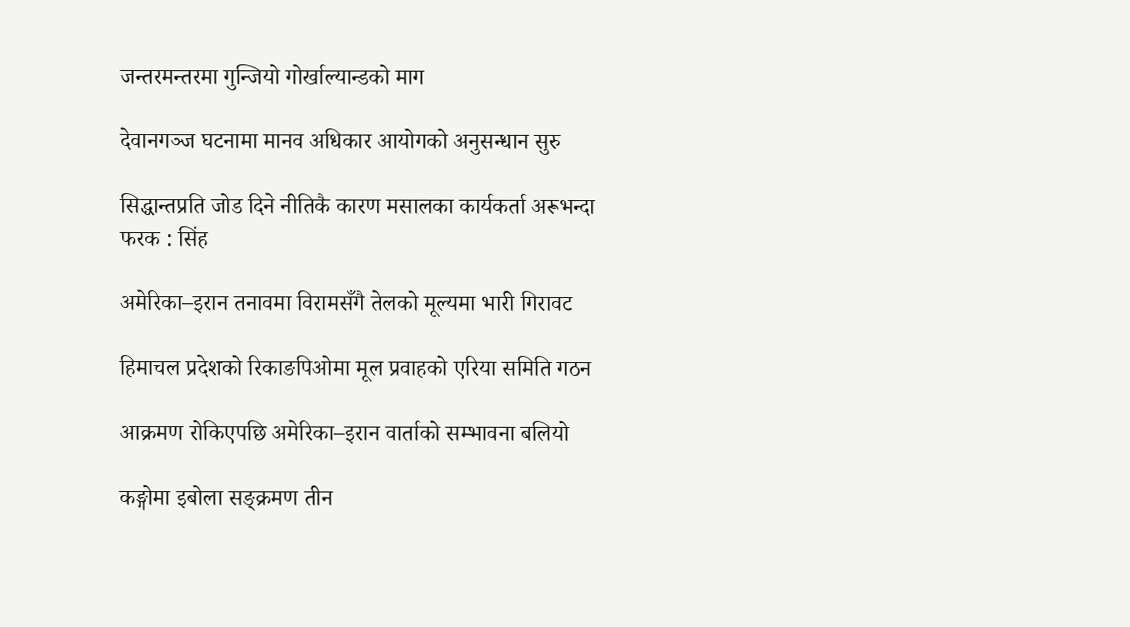जन्तरमन्तरमा गुन्जियो गोर्खाल्यान्डको माग

देवानगञ्ज घटनामा मानव अधिकार आयोगको अनुसन्धान सुरु

सिद्धान्तप्रति जोड दिने नीतिकै कारण मसालका कार्यकर्ता अरूभन्दा फरक : सिंह

अमेरिका–इरान तनावमा विरामसँगै तेलको मूल्यमा भारी गिरावट

हिमाचल प्रदेशको रिकाङपिओमा मूल प्रवाहको एरिया समिति गठन

आक्रमण रोकिएपछि अमेरिका–इरान वार्ताको सम्भावना बलियो

कङ्गोमा इबोला सङ्क्रमण तीन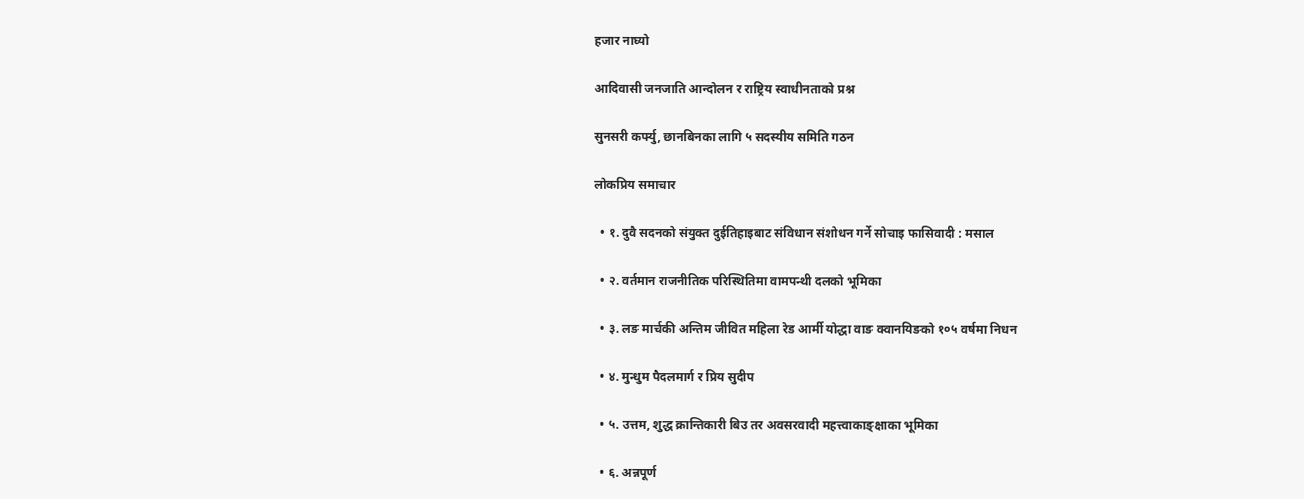हजार नाघ्यो

आदिवासी जनजाति आन्दोलन र राष्ट्रिय स्वाधीनताको प्रश्न

सुनसरी कर्फ्यु, छानबिनका लागि ५ सदस्यीय समिति गठन

लोकप्रिय समाचार

  • १. दुवै सदनको संयुक्त दुईतिहाइबाट संविधान संशोधन गर्ने सोचाइ फासिवादी : मसाल

  • २. वर्तमान राजनीतिक परिस्थितिमा वामपन्थी दलको भूमिका

  • ३. लङ मार्चकी अन्तिम जीवित महिला रेड आर्मी योद्धा वाङ क्वानयिङको १०५ वर्षमा निधन

  • ४. मुन्धुम पैदलमार्ग र प्रिय सुदीप

  • ५. उत्तम, शुद्ध क्रान्तिकारी बिउ तर अवसरवादी महत्त्वाकाङ्क्षाका भूमिका

  • ६. अन्नपूर्ण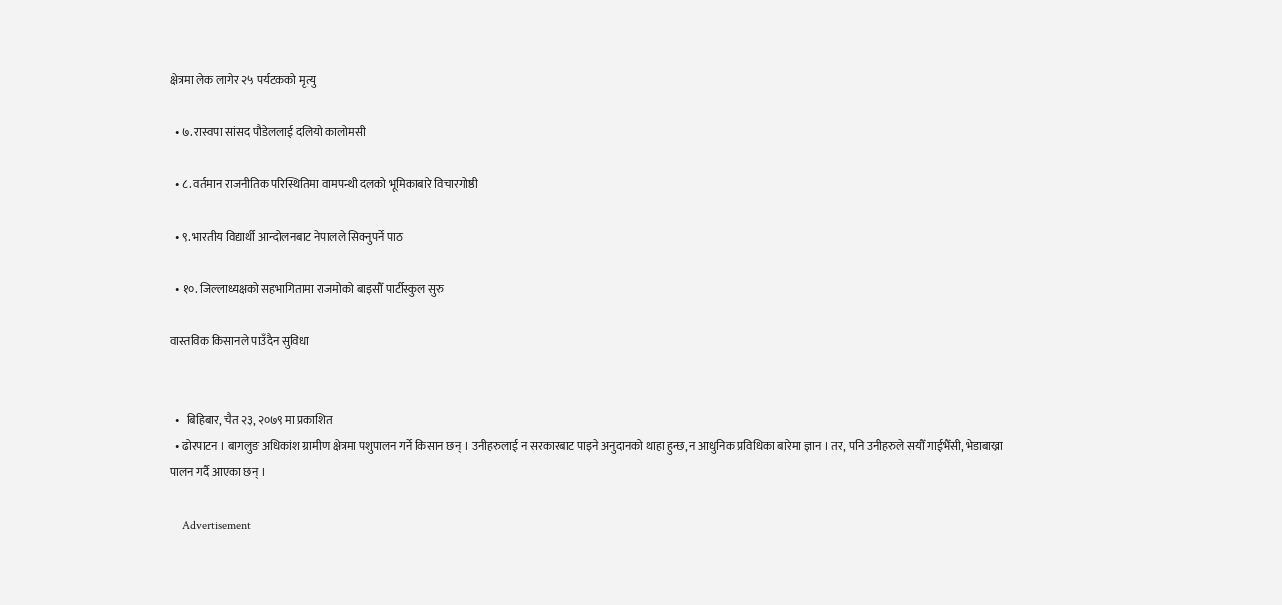क्षेत्रमा लेक लागेर २५ पर्यटकको मृत्यु

  • ७. रास्वपा सांसद पौडेललाई दलियो कालोमसी

  • ८. वर्तमान राजनीतिक परिस्थितिमा वामपन्थी दलको भूमिकाबारे विचारगोष्ठी

  • ९. भारतीय विद्यार्थी आन्दोलनबाट नेपालले सिक्नुपर्ने पाठ

  • १०. जिल्लाध्यक्षको सहभागितामा राजमोको बाइसौँ पार्टीस्कुल सुरु

वास्तविक किसानले पाउँदैन सुविधा


  •   बिहिबार, चैत २३, २०७९ मा प्रकाशित
  • ढोरपाटन । बागलुङ अधिकांश ग्रामीण क्षेत्रमा पशुपालन गर्ने किसान छन् । उनीहरुलाई न सरकारबाट पाइने अनुदानको थाहा हुन्छ, न आधुनिक प्रविधिका बारेमा ज्ञान । तर, पनि उनीहरुले सयौँ गाईभैँसी, भेडाबाख्रा पालन गर्दै आएका छन् ।

    Advertisement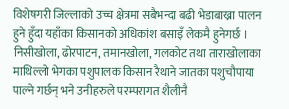विशेषगरी जिल्लाको उच्च क्षेत्रमा सबैभन्दा बढी भेडाबाख्रा पालन हुने हुँदा यहाँका किसानको अधिकांश बसाइँ लेकमै हुनेगर्छ । निसीखोला, ढोरपाटन, तमानखोला, गलकोट तथा ताराखोलाका माथिल्लो भेगका पशुपालक किसान रैथाने जातका पशुचौपाया पाल्ने गर्छन् भने उनीहरुले परम्परागत शैलीनै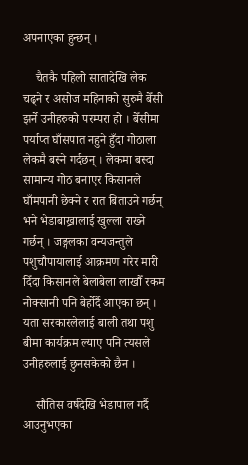अपनाएका हुन्छन् ।

    चैतकै पहिलो सातादेखि लेक चढ्ने र असोज महिनाको सुरुमै बेँसी झर्ने उनीहरुको परम्परा हो । बेँसीमा पर्याप्त घाँसपात नहुने हुँदा गोठाला लेकमै बस्ने गर्दछन् । लेकमा बस्दा सामान्य गोठ बनाएर किसानले घाँमपानी छेक्ने र रात बिताउने गर्छन् भने भेडाबाख्रालाई खुल्ला राख्ने गर्छन् । जङ्गलका वन्यजन्तुले पशुचौपायालाई आक्रमण गरेर मारी दिँदा किसानले बेलाबेला लाखौँ रकम नोक्सानी पनि बेर्होर्दै आएका छन् । यता सरकारलेलाई बाली तथा पशु बीमा कार्यक्रम ल्याए पनि त्यसले उनीहरुलाई छुनसकेको छैन ।

    सौतिस वर्षदेखि भेडापाल गर्दै आउनुभएका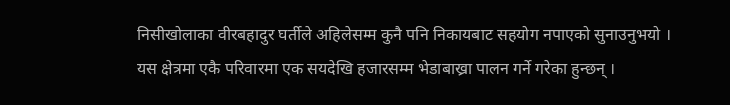निसीखोलाका वीरबहादुर घर्तीले अहिलेसम्म कुनै पनि निकायबाट सहयोग नपाएको सुनाउनुभयो । यस क्षेत्रमा एकै परिवारमा एक सयदेखि हजारसम्म भेडाबाख्रा पालन गर्ने गरेका हुन्छन् ।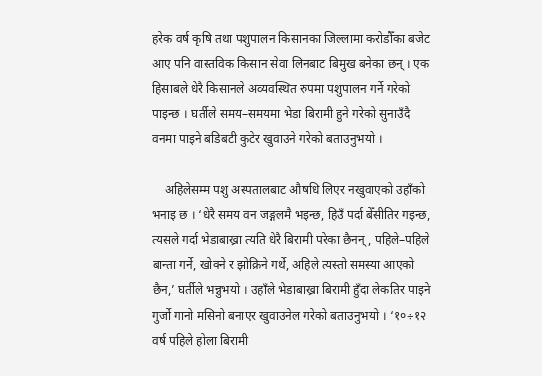हरेक वर्ष कृषि तथा पशुपालन किसानका जिल्लामा करोडौँका बजेट आए पनि वास्तविक किसान सेवा लिनबाट बिमुख बनेका छन् । एक हिसाबले धेरै किसानले अव्यवस्थित रुपमा पशुपालन गर्ने गरेको पाइन्छ । घर्तीले समय–समयमा भेडा बिरामी हुने गरेको सुनाउँदै वनमा पाइने बडिबटी कुटेर खुवाउने गरेको बताउनुभयो ।

    अहिलेसम्म पशु अस्पतालबाट औषधि लिएर नखुवाएको उहाँको भनाइ छ । ‘धेरै समय वन जङ्गलमै भइन्छ, हिउँ पर्दा बेँसीतिर गइन्छ, त्यसले गर्दा भेडाबाख्रा त्यति धेरै बिरामी परेका छैनन्, पहिले–पहिले बान्ता गर्ने, खोक्ने र झोक्रिने गर्थे, अहिले त्यस्तो समस्या आएको छैन,’ घर्तीले भन्नुभयो । उहाँले भेडाबाख्रा बिरामी हुँदा लेकतिर पाइने गुर्जो गानो मसिनो बनाएर खुवाउनेल गरेको बताउनुभयो । ‘१०÷१२ वर्ष पहिले होला बिरामी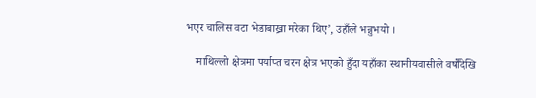भएर चालिस वटा भेडाबाख्रा मरेका थिए’, उहाँले भन्नुभयो ।

    माथिल्लो क्षेत्रमा पर्याप्त चरन क्षेत्र भएको हुँदा यहाँका स्थानीयवासीले वर्षौँदेखि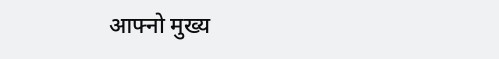आफ्नो मुख्य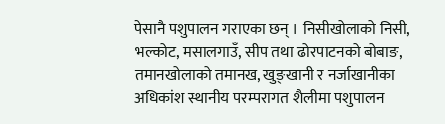पेसानै पशुपालन गराएका छन् । निसीखोलाको निसी, भल्कोट, मसालगाउँ, सीप तथा ढोरपाटनको बोबाङ, तमानखोलाको तमानख, खुङ्खानी र नर्जाखानीका अधिकांश स्थानीय परम्परागत शैलीमा पशुपालन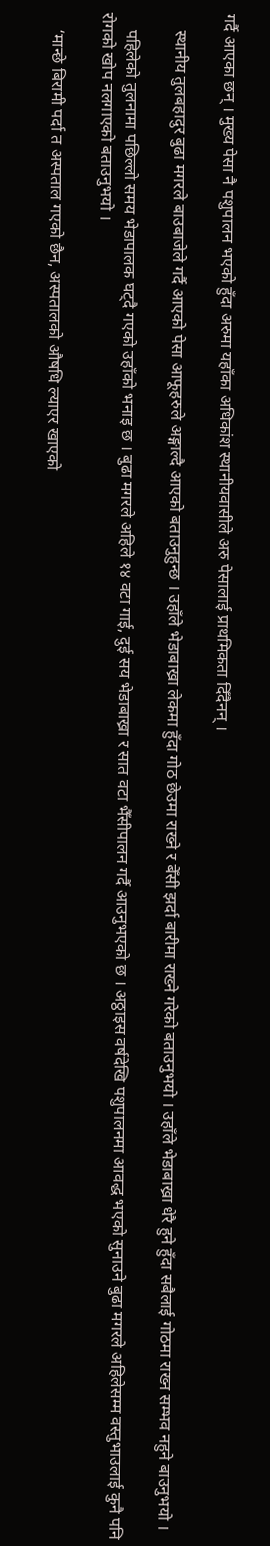गर्दै आएका छन् । मुख्य पेसा नै पशुपालन भएको हुँदा अरुमा यहाँका अधिकांश स्थानीयवासीले अरु पेसालाई प्राथमिकता दिँदैनन् ।

    स्थानीय तुलबहादुर बुढा मगरले बाउबाजेले गर्दै आएको पेसा आफूहरुले अङ्गाल्दै आएको बताउनुहुन्छ । उहाँले भेडाबाख्रा लेकमा हुँदा गोठ छेउमा राख्ने र बेँसी झर्दा बारीमा राख्ने गरेको बताउनुभयो । उहाँले भेडाबाख्रा धेरै हुने हुँदा सबैलाई गोठमा राख्न सम्भव नहुने बाउनुभयो ।

    पहिलेको तुलनामा पछिल्लो समय भेडापालक घट्दै गएको उहाँको भनाइ छ । बुढा मगरले अहिले १४ वटा गाई, दुई सय भेडाबाख्रा र सात वटा भैँसीपालन गर्दै आउनुभएको छ । अठ्ठाइस वर्षदेखि पशुपालनमा आवद्ध भएको सुनाउने बुढा मगरले अहिलेसम्म वस्तुभाउलाई कुनै पनि रोगको खोप नलगाएको बताउनुभयो ।

    ‘मान्छे बिरामी पर्दा त अस्पताल गएको छैन, अस्पतालको औषधि ल्याएर खाएको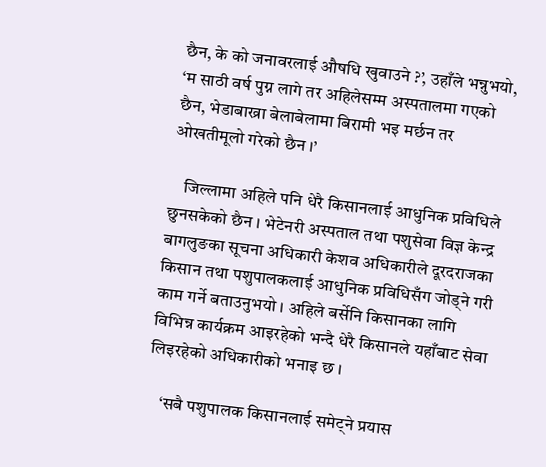छैन, के को जनावरलाई औषधि खुवाउने ?’, उहाँले भन्नुभयो, ‘म साठी वर्ष पुग्न लागे तर अहिलेसम्म अस्पतालमा गएको छैन, भेडाबाख्रा बेलाबेलामा बिरामी भइ मर्छन तर ओखतीमूलो गरेको छैन ।’

    जिल्लामा अहिले पनि धेरै किसानलाई आधुनिक प्रविधिले छुनसकेको छैन । भेटेनरी अस्पताल तथा पशुसेवा विज्ञ केन्द्र बागलुङका सूचना अधिकारी केशव अधिकारीले दूरदराजका किसान तथा पशुपालकलाई आधुनिक प्रविधिसँग जोड्ने गरी काम गर्ने बताउनुभयो । अहिले बर्सेनि किसानका लागि विभिन्न कार्यक्रम आइरहेको भन्दै धेरै किसानले यहाँबाट सेवा लिइरहेको अधिकारीको भनाइ छ ।

    ‘सबै पशुपालक किसानलाई समेट्ने प्रयास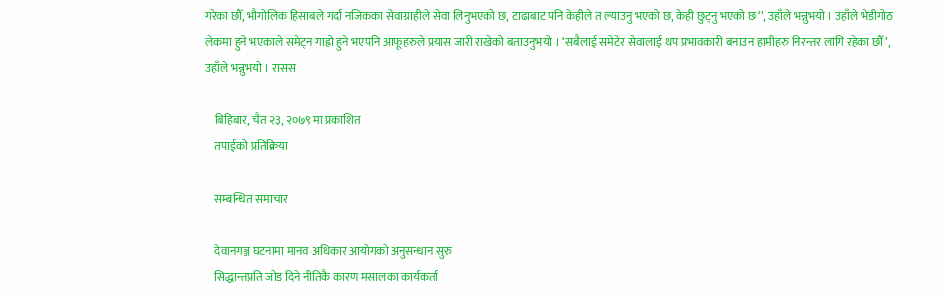गरेका छौँ, भौगोलिक हिसाबले गर्दा नजिकका सेवाग्राहीले सेवा लिनुभएको छ, टाढाबाट पनि केहीले त ल्याउनु भएको छ, केही छुट्नु भएको छ‘’, उहाँले भन्नुभयो । उहाँले भेडीगोठ लेकमा हुने भएकाले समेट्न गाह्रो हुने भएपनि आफूहरुले प्रयास जारी राखेको बताउनुभयो । ‘सबैलाई समेटेर सेवालाई थप प्रभावकारी बनाउन हामीहरु निरन्तर लागि रहेका छौँ’, उहाँले भन्नुभयो । रासस

    बिहिबार, चैत २३, २०७९ मा प्रकाशित
    तपाईको प्रतिक्रिया

    सम्बन्धित समाचार

    देवानगञ्ज घटनामा मानव अधिकार आयोगको अनुसन्धान सुरु
    सिद्धान्तप्रति जोड दिने नीतिकै कारण मसालका कार्यकर्ता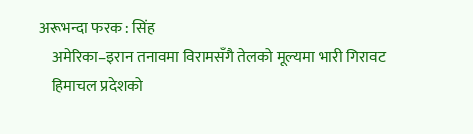अरूभन्दा फरक : सिंह
    अमेरिका–इरान तनावमा विरामसँगै तेलको मूल्यमा भारी गिरावट
    हिमाचल प्रदेशको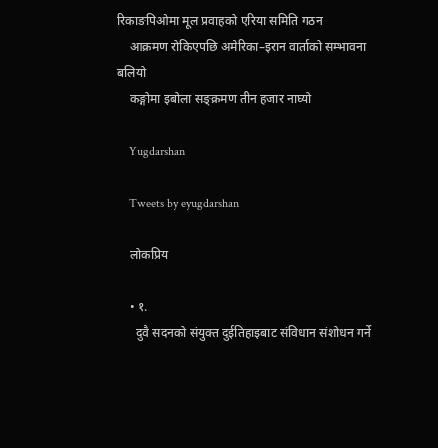रिकाङपिओमा मूल प्रवाहको एरिया समिति गठन
    आक्रमण रोकिएपछि अमेरिका–इरान वार्ताको सम्भावना बलियो
    कङ्गोमा इबोला सङ्क्रमण तीन हजार नाघ्यो

    Yugdarshan

    Tweets by eyugdarshan

    लोकप्रिय

    • १.
      दुवै सदनको संयुक्त दुईतिहाइबाट संविधान संशोधन गर्ने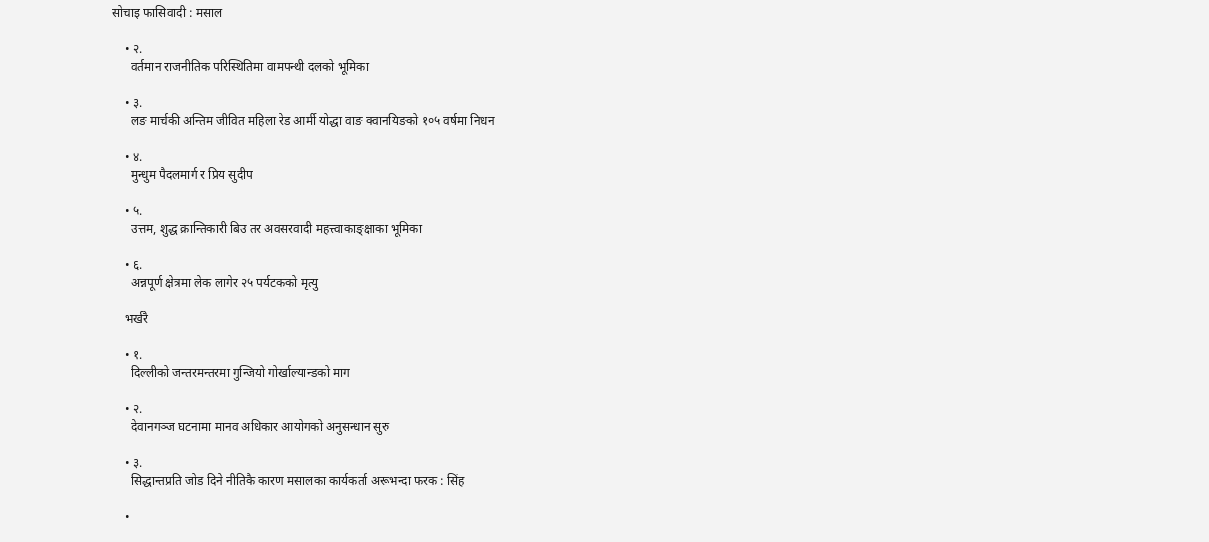सोचाइ फासिवादी : मसाल

    • २.
      वर्तमान राजनीतिक परिस्थितिमा वामपन्थी दलको भूमिका

    • ३.
      लङ मार्चकी अन्तिम जीवित महिला रेड आर्मी योद्धा वाङ क्वानयिङको १०५ वर्षमा निधन

    • ४.
      मुन्धुम पैदलमार्ग र प्रिय सुदीप

    • ५.
      उत्तम, शुद्ध क्रान्तिकारी बिउ तर अवसरवादी महत्त्वाकाङ्क्षाका भूमिका

    • ६.
      अन्नपूर्ण क्षेत्रमा लेक लागेर २५ पर्यटकको मृत्यु

    भर्खरै

    • १.
      दिल्लीको जन्तरमन्तरमा गुन्जियो गोर्खाल्यान्डको माग

    • २.
      देवानगञ्ज घटनामा मानव अधिकार आयोगको अनुसन्धान सुरु

    • ३.
      सिद्धान्तप्रति जोड दिने नीतिकै कारण मसालका कार्यकर्ता अरूभन्दा फरक : सिंह

    •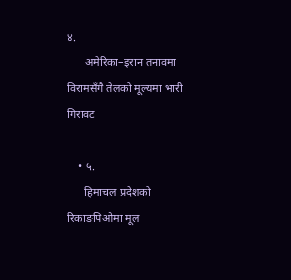४.
      अमेरिका–इरान तनावमा विरामसँगै तेलको मूल्यमा भारी गिरावट

    • ५.
      हिमाचल प्रदेशको रिकाङपिओमा मूल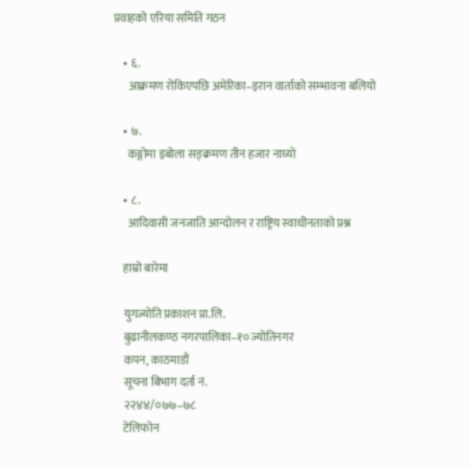प्रवाहको एरिया समिति गठन

    • ६.
      आक्रमण रोकिएपछि अमेरिका–इरान वार्ताको सम्भावना बलियो

    • ७.
      कङ्गोमा इबोला सङ्क्रमण तीन हजार नाघ्यो

    • ८.
      आदिवासी जनजाति आन्दोलन र राष्ट्रिय स्वाधीनताको प्रश्न

    हाम्रो बारेमा

    युगज्योति प्रकाशन प्रा.लि.
    बुढानीलकण्ठ नगरपालिका–१० ज्योतिनगर
    कपन, काठमाडौं
    सूचना बिभाग दर्ता नं.
    २२४४/०७७–७८
    टेलिफोन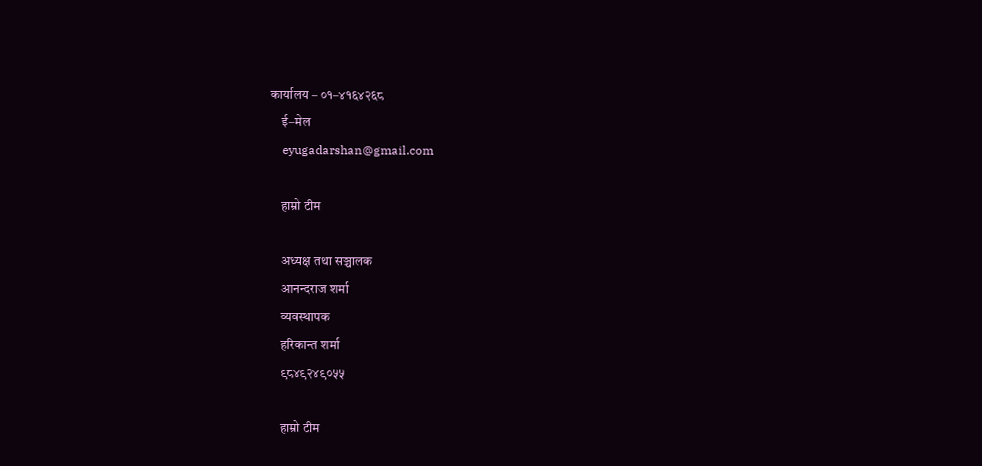कार्यालय – ०१–४१६४२६८
    ई–मेल
    eyugadarshan@gmail.com

    हाम्रो टीम

    अध्यक्ष तथा सञ्चालक
    आनन्दराज शर्मा
    व्यवस्थापक
    हरिकान्त शर्मा
    ९८४९२४९०५५

    हाम्रो टीम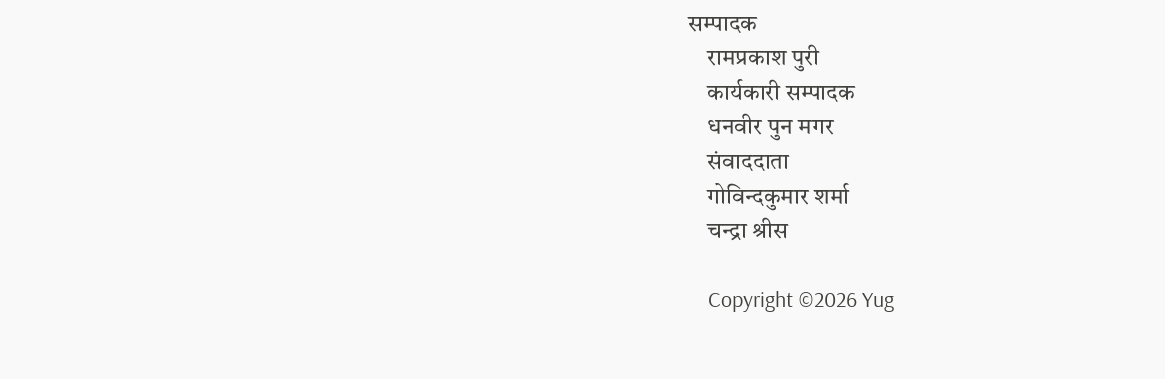सम्पादक
    रामप्रकाश पुरी
    कार्यकारी सम्पादक
    धनवीर पुन मगर
    संवाददाता
    गोविन्दकुमार शर्मा
    चन्द्रा श्रीस

    Copyright ©2026 Yug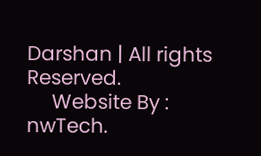Darshan | All rights Reserved.
     Website By :  nwTech.